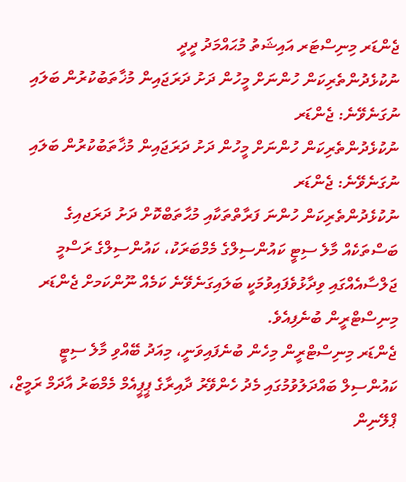ޖެންޑަރ މިނިސްޓަރ އައިޝަތު މުޙައްމަދު ދީދީ
ނުކުޅެދުންތެރިކަން ހުންނަށް މީހުން ދަށު ދަރަޖައިން މުޚާތަބުކުރުން ބަލައި ނުގަނެވޭނެ: ޖެންޑަރ
ނުކުޅެދުންތެރިކަން ހުންނަށް މީހުން ދަށު ދަރަޖައިން މުޚާތަބުކުރުން ބަލައި ނުގަނެވޭނެ: ޖެންޑަރ
ނުކުޅެދުންތެރިކަން ހުންނަ ފަރާތްތަކާއި މުޙާތަބްކޮށް ދަށު ދަރަޖއިގެ ބަސްތަކެއް މާލެ ސިޓީ ކައުންސިލްގެ މެމްބަރަކު، ކައުންސިލްގެ ރަސްމީ ޖަލްސާއެއްގައި ވިދާޅުވެފައިވުމަކީ ބަލައިގަނެވޭނެ ކަމެއް ނޫންކަމށް ޖެންޑަރ މިނިސްޓްރީން ބުނެފިއެވެ.
ޖެންޑަރ މިނިސްޓްރީން މިހެން ބުނެފައިވަނީ، މިއަދު ބޭއްވި މާލެ ސިޓީ ކައުންސިލް ބައްދަލުވުމުގައި މެދު ހެންވޭރު ދާއިރާގެ ޕީޕީއެމް މެމްބަރު އާދަމް ރަމީޒް، ޕްލޭނިން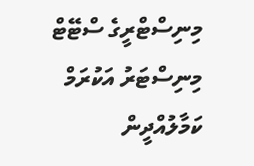މިނިސްޓްރީގެ ސްޓޭޓް މިނިސްޓަރު އަކުރަމް ކަމާލުއްދީން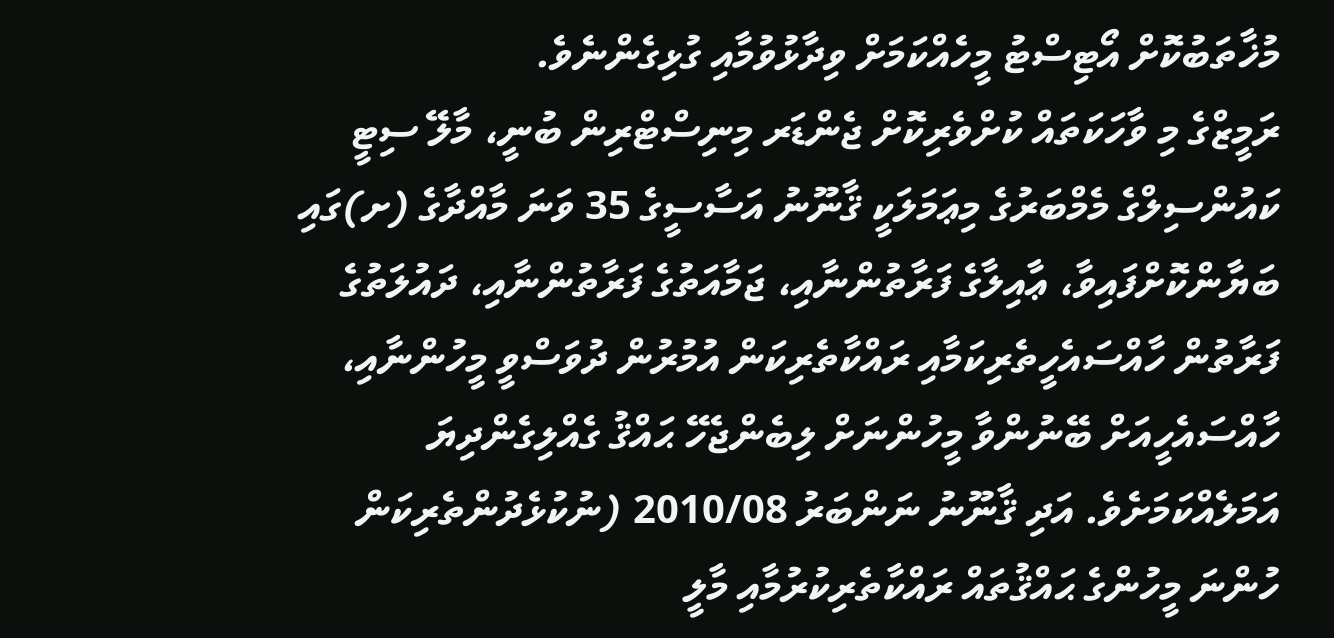މުޚާތަބުކޮށް އޯޓިސްޓު މީހެއްކަމަށް ވިދާޅުވުމާއި ގުޅިގެންނެވެ.
ރަމީޒްގެ މި ވާހަކަތައް ކުށްވެރިކޮށް ޖެންޑަރ މިނިސްޓްރިން ބުނީ، މާލޭ ސިޓީ ކައުންސިލްގެ މެމްބަރުގެ މިޢަމަލަކީ ޤާނޫނު އަސާސީގެ 35 ވަނަ މާއްދާގެ (ށ)ގައި ބަޔާންކޮށްފައިވާ، ޢާއިލާގެ ފަރާތުންނާއި، ޖަމާއަތުގެ ފަރާތުންނާއި، ދައުލަތުގެ ފަރާތުން ހާއްސައެހީތެރިކަމާއި ރައްކާތެރިކަން އުމުރުން ދުވަސްވީ މީހުންނާއި، ހާއްސައެހީއަށް ބޭނުންވާ މީހުންނަށް ލިބެންޖެހޭ ޙައްޤު ގެއްލިގެންދިޔަ އަމަލެއްކަމަށެވެ. އަދި ޤާނޫނު ނަންބަރު 2010/08 (ނުކުޅެދުންތެރިކަން ހުންނަ މީހުންގެ ޙައްޤުތައް ރައްކާތެރިކުރުމާއި މާލީ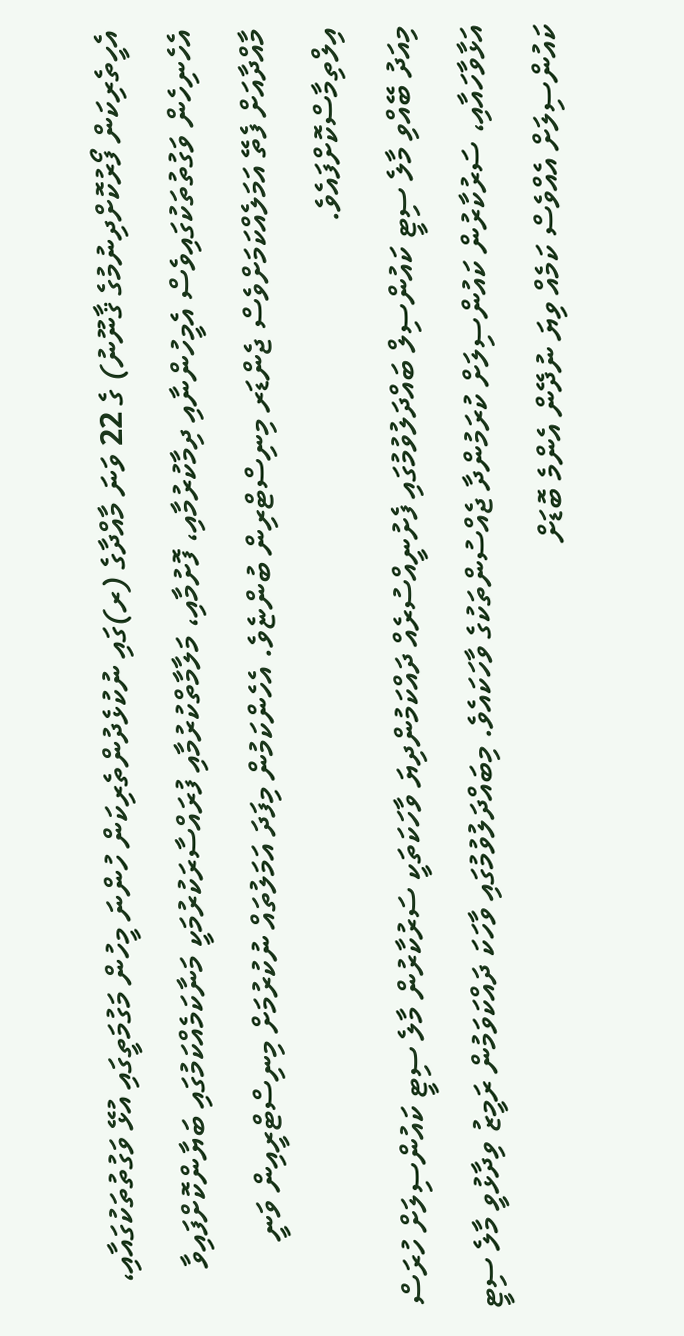އެހީތެރިކަން ފޯރުކޮށްދިނުމުގެ ޤާނޫނު) ގެ 22 ވަނަ މާއްދާގެ (ރ)ގައި ނުކުޅެދުންތެރިކަން ހުންނަ މީހުން މަގުމަތީގައި އުޅޭ ވަގުތުތަކުގައާއި، އެހެނިހެން ވަގުތުތަކުގައިވެސް އެމީހުންނާއި ދިމާކުރުމާއި، ފޮށުމާއި، މަލާމާތްކުރުމާއި ފުރައްސާރަކުރުމަކީ މަނާކަމެއްކަމުގައި ބަޔާންކޮށްފައިވާ މާއްދާއަށް ފެތޭ އަމަލެއްކަމަށްވެސް ޖެންޑަރ މިނިސްޓްރިން ބުންޏެވެ. އެހެންކަމުން މިފަދަ އަމަލުތައް ނުކުރުމަށް މިނިސްޓްރީއިން ވަނީ އިލްތިމާސްކޮށްފައެވެ.
މިއަދު ބޭއްވި މާލެ ސިޓީ ކައުންސިލް ބައްދަލުވުމުގައި ފެށުނީއްސުރެއް ދައްކަމުންދިޔަ ވާހަކަތަކީ ސަރުކާރުން މާލެ ސިޓީ ކައުންސިލަށް ހުރަސް އަޅާވާހައާއި، ސަރުކާރުން ކައުންސިލަށް ކުރަމުންދާ ޖެއްސުންތަކުގެ ވާހަކައެވެ. މިބައްދަލުވުމުގައި ވާހަކަ ދައްކަވަމުން ރަމީޒު ވިދާޅުވީ މާލެ ސިޓީ ކައުންސިލަށް އެއްވެސް ކަމެއް ވިޔަ ނުދޭން އެންމެ ބޮޑަށް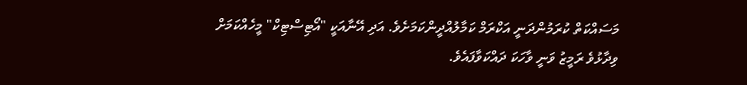މަސައްކަތް ކުރަމުންދަނީ އަކްރަމް ކަމާލުއްދީންކަމަށެވެ. އަދި އޭނާއަކީ "އޯޓިސްޓިކް" މީހެއްކަމަށް ވިދާޅުވެ ރަމީޒު ވަނީ ވާހަކަ ދައްކަވާފައެވެ.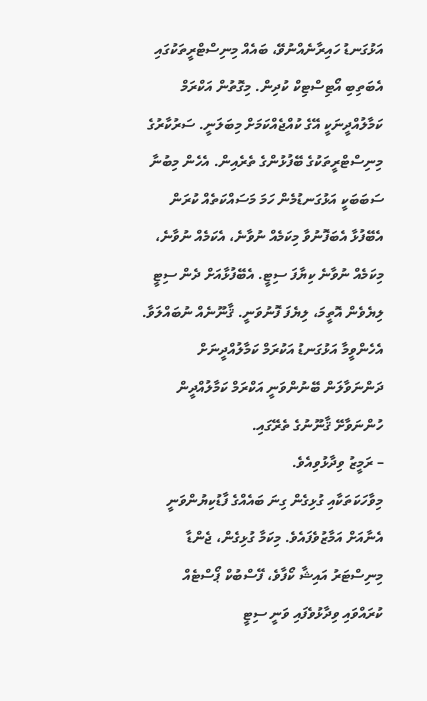އަޅުގަނޑު ހައިރާނެއްނުވޭ، ބައެއް މިނިސްޓްރީތަކުގައި އެބަތިބި އޯޓިސްޓިކް ކުދިން. މިގޮތުން އަކްރަމް ކަމާލުއްދީނަކީ އޭގެ ކުއްޖެއްކަމަށް މިބަލަނީ. ސަރުކާރުގެ މިނިސްޓްރީތަކުގެ ބޭފުޅުންގެ ތެރެއިން. އެހެން މިބުނާ ސަބަބަކީ އަޅުގަނޑުމެން ހަމަ މަސައްކަތެއް ކުރަން އެބޭފުޅާ އެބަފޮނުވާ މިކަމެއް ނުވާނެ، އެކަމެއް ނުވާނެ، މިކަމެއް ނުވާނެ ކިޔާފަ ސިޓީ. އެބޭފުޅާއަށް ދެން ސިޓީ ލިޔެވެން އޮތީމަ، ލިޔެފަ ފޮނުވަނީ. ޤާނޫނެއް ނުބައްލަވާ. އެހެންވީމާ އަޅުގަނޑު އަކުރަމް ކަމާލުއްދީނަށް ދަންނަވާލަން ބޭނުންވަނީ އަކްރަމް ކަމާލުއްދީން ހުންނަވާށޭ ޤާނޫނުގެ ތެރޭގައި.
– ރަމީޒު ވިދާޅުވިއެވެ.
މިވާހަކަތަކާއި ގުޅިގެން ގިނަ ބައެއްގެ ފާޑުކިޔުންވަނީ އެނާއަށް އަމާޒުވެފައެވެ. މިކަމާ ގުޅިގެން، ޖެންޑާ މިނިސްޓަރު އައިޝާ ކޯފާވެ، ފޭސްބުކް ޕޯސްޓެއް ކުރައްވައި ވިދާޅުވެފައި ވަނީ ސިޓީ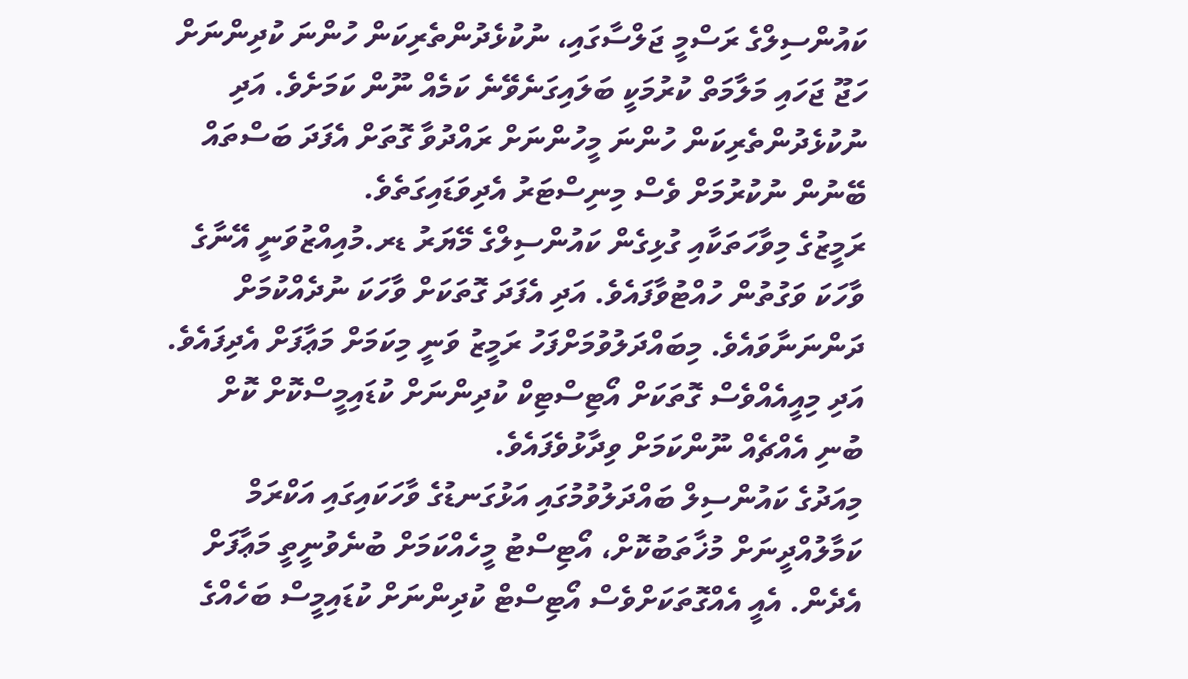ކައުންސިލްގެ ރަސްމީ ޖަލްސާގައި، ނުކުޅެދުންތެރިކަން ހުންނަ ކުދިންނަށް ހަޖޫ ޖަހައި މަލާމަތް ކުރުމަކީ ބަލައިގަނެވޭނެ ކަމެއް ނޫން ކަމަށެވެ. އަދި ނުކުޅެދުންތެރިކަން ހުންނަ މީހުންނަށް ރައްދުވާ ގޮތަށް އެފަދަ ބަސްތައް ބޭނުން ނުކުރުމަށް ވެސް މިނިސްޓަރު އެދިވަޑައިގަތެވެ.
ރަމީޒުގެ މިވާހަތަކާއި ގުޅިގެން ކައުންސިލްގެ މޭޔަރު ޑރ.މުއިއްޒުވަނީ އޭނާގެ ވާހަކަ ވަގުތުން ހުއްޓުވާފައެވެ. އަދި އެފަދަ ގޮތަކަށް ވާހަކަ ނުދެއްކުމަށް ދަންނަނާވައެވެ. މިބައްދަލުވުމަށްފަހު ރަމީޒު ވަނީ މިކަމަށް މަޢާފަށް އެދިފައެވެ. އަދި މިއީއެއްވެސް ގޮތަކަށް އޯޓިސްޓިކް ކުދިންނަށް ކުޑައިމީސްކޮށް ކޮށް ބުނި އެއްޗެއް ނޫންކަމަށް ވިދާޅުވެފައެވެ.
މިއަދުގެ ކައުންސިލް ބައްދަލުވުމުގައި އަޅުގަނޑުގެ ވާހަކައިގައި އަކްރަމް ކަމާލުއްދީނަށް މުޚާތަބުކޮށް، އޯޓިސްޓު މީހެއްކަމަށް ބުނެވުނީތީ މަޢާފަށް އެދެން. އެއީ އެއްގޮތަކަށްވެސް އޯޓިސްޓް ކުދިންނަށް ކުޑައިމީސް ބަހެއްގެ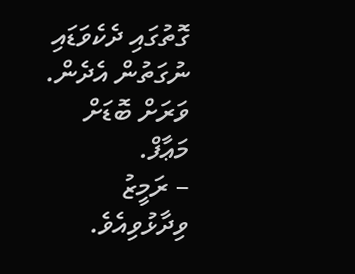ގޮތުގައި ދެކެވަޑައި ނުގަތުން އެދެން. ވަރަށް ބޮޑަށް މަޢާފް.
– ރަމީޒު ވިދާޅުވިއެވެ.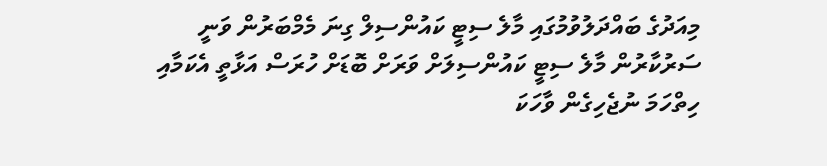މިއަދުގެ ބައްދަލުވުމުގައި މާލެ ސިޓީ ކައުންސިލް ގިނަ މެމްބަރުން ވަނީ ސަރުކާރުން މާލެ ސިޓީ ކައުންސިލަށް ވަރަށް ބޮޑަށް ހުރަސް އަޅާތީ އެކަމާއި ހިތްހަމަ ނުޖެހިގެން ވާހަކަ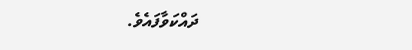ދައްކަވާފައެވެ.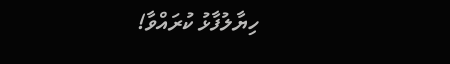ހިޔާލުފާޅު ކުރައްވާ!